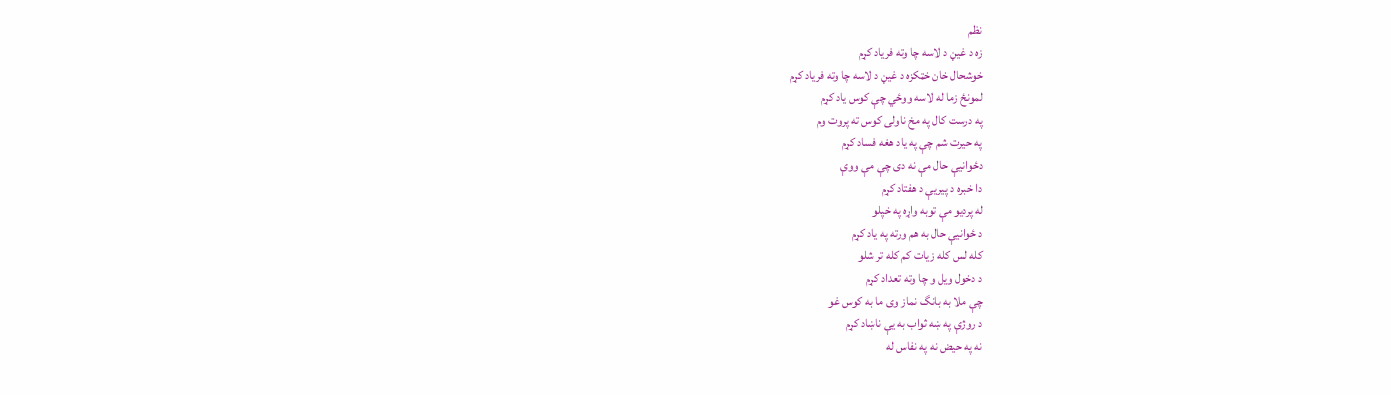نظم
زه د غيڼ د لاسه چا وته فرياد کړم
خوشحال خان خټکزه د غيڼ د لاسه چا وته فرياد کړم
لمونځ زما له لاسه ووځي چې کوس ياد کړم
په درست کال په مخ ناولی کوس ته پروت وم
په حيرت شم چې په ياد هغه فساد کړم
دځوانيې حال مې نه دی چې مې ووې
دا خبره د پيريې د هفتاد کړم
له پرديو مې توبه واړه په خپلو
د ځوانيې حال به هم ورته په ياد کړم
کله لس کله زيات کم کله تر شلو
د دخول ويل و چا وته تعداد کړم
چې ملا به بانگ نماز وی ما به کوس غو
د روژې په ښه ثواب به يې ناښاد کړم
نه په حيض نه په نفاس له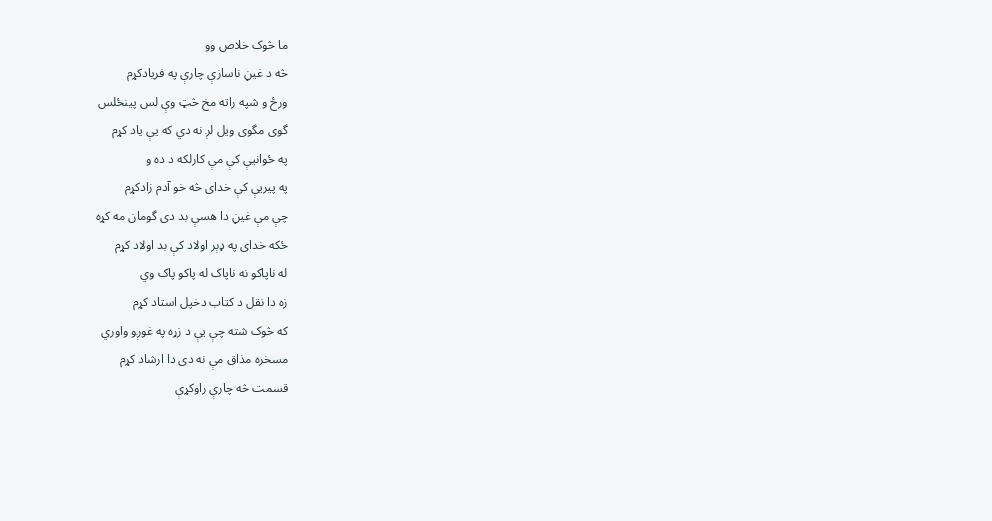ما څوک خلاص وو
څه د غيڼ ناسازې چارې په فريادکړم
ورځ و شپه راته مخ څټ وې لس پينځلس
گوی مگوی ويل لږ نه دي که يې ياد کړم
په ځوانيې کې مې کارلکه د ده و
په پيريې کې خدای څه خو آدم زادکړم
چې مې غيڼ دا هسې بد دی گومان مه کړه
ځکه خدای په ډېر اولاد کې بد اولاد کړم
له ناپاکو نه ناپاک له پاکو پاک وي
زه دا نقل د کتاب دخپل استاد کړم
که څوک شته چې يې د زړه په غوږو واوري
مسخره مذاق مې نه دی دا ارشاد کړم
قسمت څه چارې راوکړې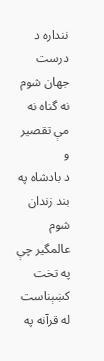ننداره د درست جهان شوم
نه گناه نه مې تقصير و
د بادشاه په بند زندان شوم
عالمگير چې په تخت کښېناست
له قرآنه په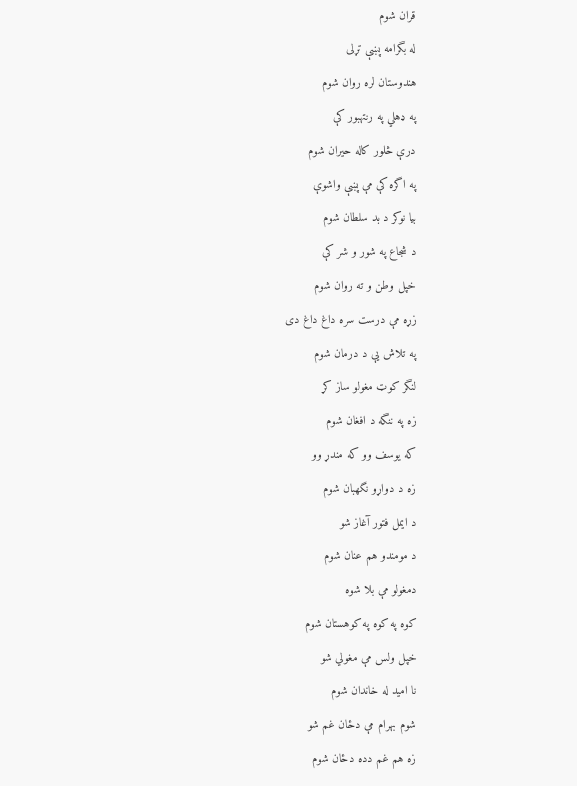قران شوم
له بگرامه پښې تړلی
هندوستان لره روان شوم
په ډهلي په رنتهبور کې
درې څلور کاله حيران شوم
په اگره کې مې پښې واشوې
بيا نوکر د بد سلطان شوم
د شجاع په شور و شر کې
خپل وطن و ته روان شوم
زړه مې درست سره داغ داغ دی
په تلاش يې د درمان شوم
لنگر کوټ مغولو ساز کړ
زه په ننگه د افغان شوم
که يوسف وو که مندړ وو
زه د دواړو نگهبان شوم
د ايمل فتور آغاز شو
د مومندو هم عنان شوم
دمغولو مې بلا شوه
کوه په کوه په کوهستان شوم
خپل ولس مې مغولي شو
نا اميد له خاندان شوم
شوم بهرام مې دځان غم شو
زه هم غم دده دځان شوم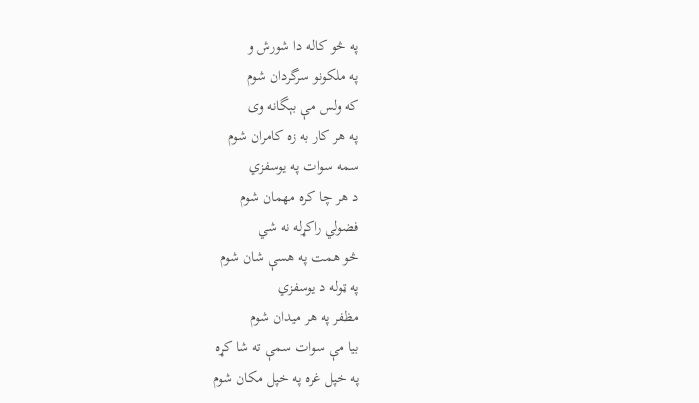په څو کاله دا شورش و
په ملکونو سرگردان شوم
که ولس مې بېگانه وی
په هر کار به زه کامران شوم
سمه سوات په يوسفزي
د هر چا کره مهمان شوم
فضولي راکړله نه شي
څو همت په هسې شان شوم
په ټوله د يوسفزي
مظفر په هر ميدان شوم
بيا مې سوات سمې ته شا کړه
په خپل غره په خپل مکان شوم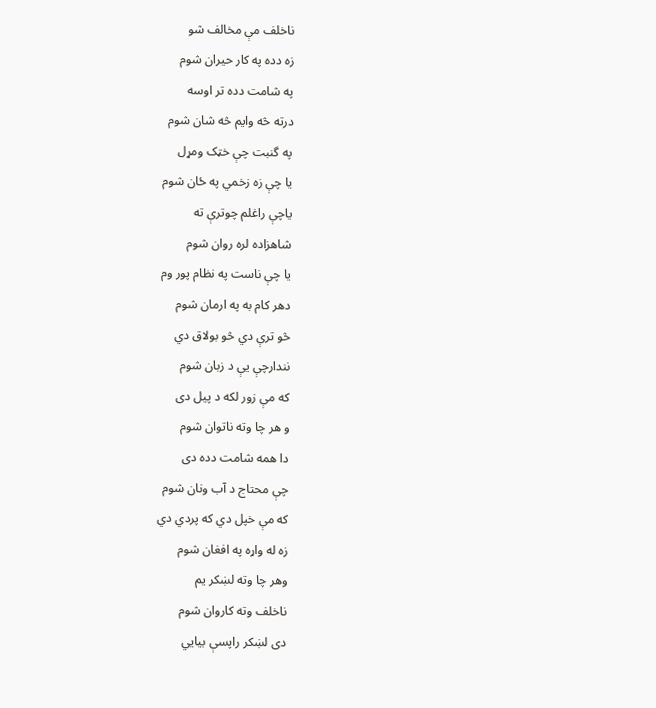ناخلف مې مخالف شو
زه دده په کار حيران شوم
په شامت دده تر اوسه
درته څه وايم څه شان شوم
په گنبت چې خټک ومړل
يا چې زه زخمي په ځان شوم
ياچې راغلم چوترې ته
شاهزاده لره روان شوم
يا چې ناست په نظام پور وم
دهر کام به په ارمان شوم
څو ترې دي څو بولاق دي
نندارچې يې د زبان شوم
که مې زور لکه د پيل دی
و هر چا وته ناتوان شوم
دا همه شامت دده دی
چې محتاج د آب ونان شوم
که مې خپل دي که پردي دي
زه له واړه په افغان شوم
وهر چا وته لښکر يم
ناخلف وته کاروان شوم
دی لښکر راپسې بيايي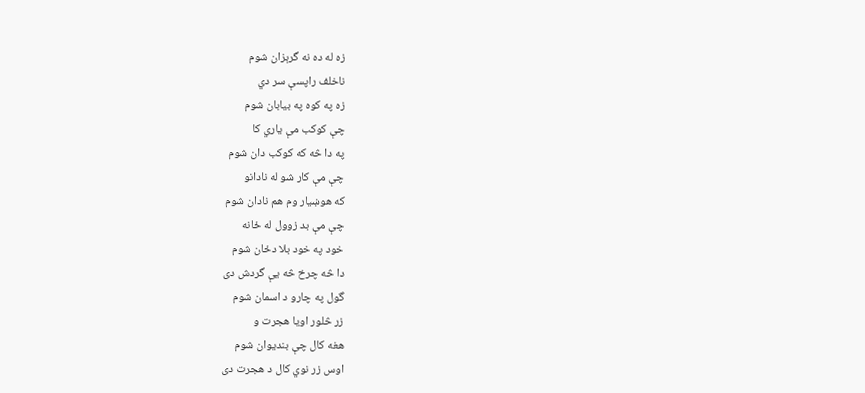زه له ده نه گرېزان شوم
ناخلف راپسې سر دي
زه په کوه په بيابان شوم
چې کوکب مې ياري کا
په دا څه که کوکب دان شوم
چې مې کار شو له نادانو
که هوښيار وم هم نادان شوم
چې مې بد زوول له ځانه
خود په خود بلا دځان شوم
دا څه چرخ څه يې گردش دی
گول په چارو د اسمان شوم
زر څلور اويا هجرت و
هغه کال چې بنديوان شوم
اوس زر نوي کال د هجرت دی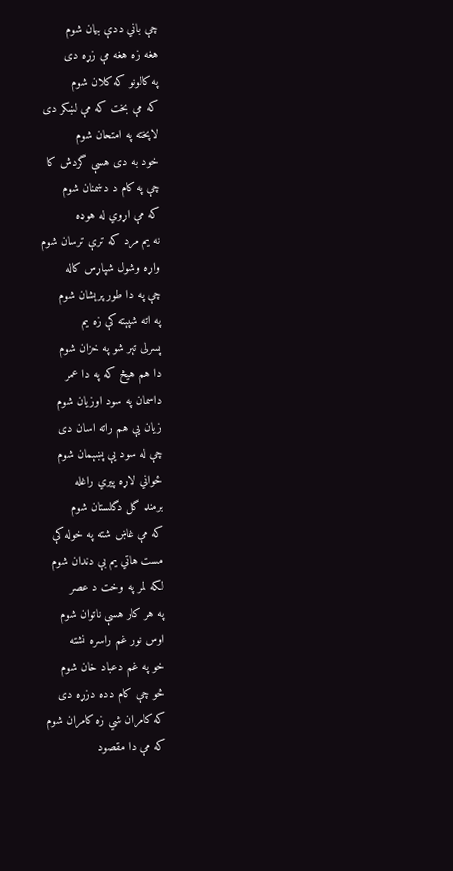چې باني ددې بيان شوم
هغه زه هغه مې زړه دی
په کالونو که کلان شوم
که مې بخت که مې لښکر دی
لاپخته په امتحان شوم
خود به دی هسې گردش کا
چې په کام د دښمنان شوم
که مې اړوي له هوډه
نه يم مرد که ترې ترسان شوم
واړه وشول شپاړس کاله
چې په دا طور پرېشان شوم
په اته شپېته کې زه يم
پسرلی تېر شو په خزان شوم
دا هم هيڅ که په دا عمر
داسمان په سود اوزيان شوم
زيان يې هم راته اسان دی
چې له سود يې پښېمان شوم
ځواني لاړه پيري راغله
برمنډ گل دگلستان شوم
که مې غاښ شته په خوله کې
مست هاتي يم بې دندان شوم
لکه لمر په وخت د عصر
په هر کار هسې ناتوان شوم
اوس نور غم راسره نشته
خو په غم دعباد خان شوم
څو چې کام دده دزړه دی
که کامران شي زه کامران شوم
که مې دا مقصود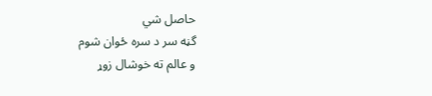حاصل شي
گڼه سر د سره ځوان شوم
و عالم ته خوشال زوړ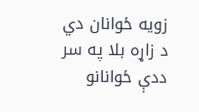زويه ځوانان دي
د زاړه بلا په سر ددې ځوانانو